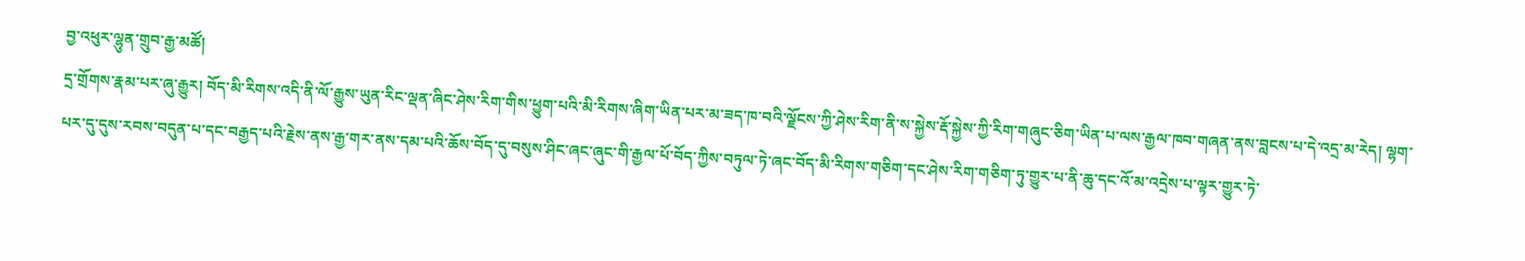བྱ་འཕུར་ལྷུན་གྲུབ་རྒྱ་མཚོ།
དྲ་གྲོགས་རྣམ་པར་ཞུ་རྒྱུར། བོད་མི་རིགས་འདི་ནི་ལོ་རྒྱུས་ཡུན་རིང་ལྡན་ཞིང་ཤེས་རིག་གིས་ཕྱུག་པའི་མི་རིགས་ཞིག་ཡིན་པར་མ་ཟད་ཁ་བའི་ལྗོངས་ཀྱི་ཤེས་རིག་ནི་ས་སྐྱེས་རྡོ་སྐྱེས་ཀྱི་རིག་གཞུང་ཅིག་ཡིན་པ་ལས་རྒྱལ་ཁབ་གཞན་ནས་བླངས་པ་དེ་འདྲ་མ་རེད། ལྷག་པར་དུ་དུས་རབས་བདུན་པ་དང་བརྒྱད་པའི་རྗེས་ནས་རྒྱ་གར་ནས་དམ་པའི་ཆོས་བོད་དུ་བསུས་ཤིང་ཞང་ཞུང་གི་རྒྱལ་པོ་བོད་ཀྱིས་བཏུལ་ཏེ་ཞང་བོད་མི་རིགས་གཅིག་དང་ཤེས་རིག་གཅིག་ཏུ་གྱུར་པ་ནི་ཆུ་དང་འོ་མ་འདྲེས་པ་ལྟར་གྱུར་ཏེ་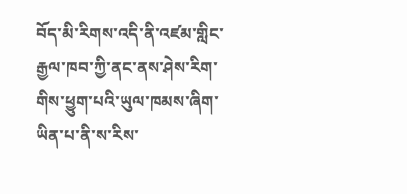བོད་མི་རིགས་འདི་ནི་འཛམ་གླིང་རྒྱལ་ཁབ་ཀྱི་ནང་ནས་ཤེས་རིག་གིས་ཕྱུག་པའི་ཡུལ་ཁམས་ཞིག་ཡིན་པ་ནི་ས་རིས་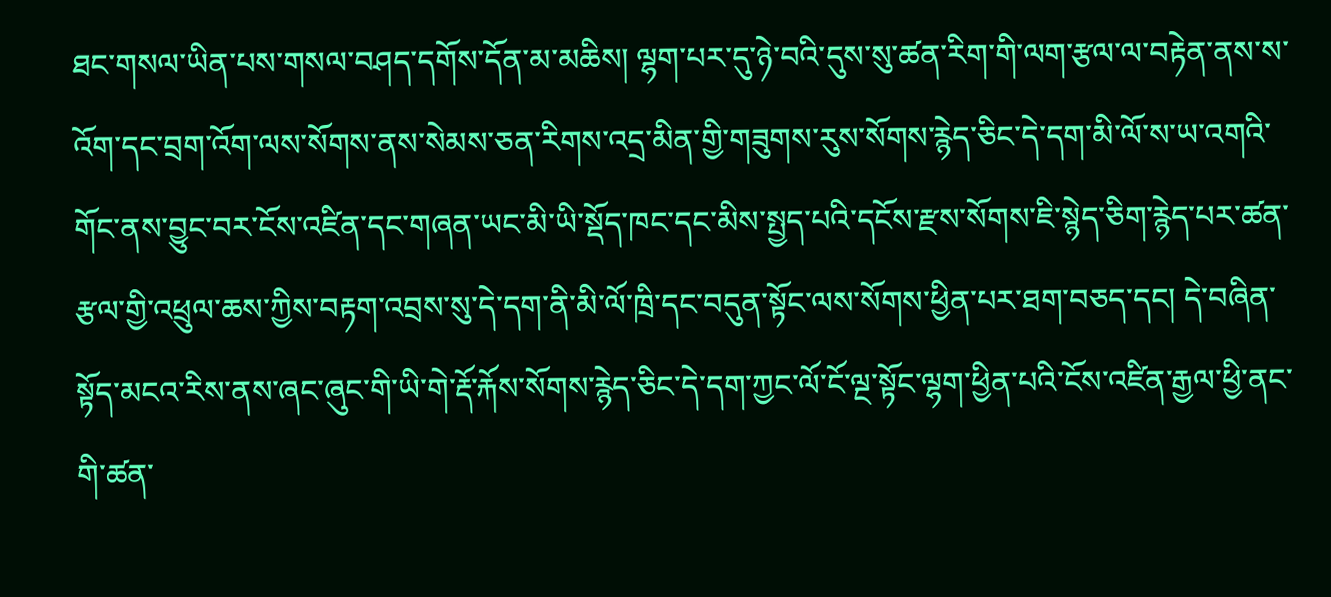ཐང་གསལ་ཡིན་པས་གསལ་བཤད་དགོས་དོན་མ་མཆིས། ལྷག་པར་དུ་ཉེ་བའི་དུས་སུ་ཚན་རིག་གི་ལག་རྩལ་ལ་བརྟེན་ནས་ས་འོག་དང་བྲག་འོག་ལས་སོགས་ནས་སེམས་ཅན་རིགས་འདྲ་མིན་གྱི་གཟུགས་རུས་སོགས་རྙེད་ཅིང་དེ་དག་མི་ལོ་ས་ཡ་འགའི་གོང་ནས་བྱུང་བར་ངོས་འཛིན་དང་གཞན་ཡང་མི་ཡི་སྡོད་ཁང་དང་མིས་སྤྱད་པའི་དངོས་རྫས་སོགས་ཇི་སྙེད་ཅིག་རྙེད་པར་ཚན་རྩལ་གྱི་འཕྲུལ་ཆས་ཀྱིས་བརྟག་འབྲས་སུ་དེ་དག་ནི་མི་ལོ་ཁྲི་དང་བདུན་སྟོང་ལས་སོགས་ཕྱིན་པར་ཐག་བཅད་དང། དེ་བཞིན་སྟོད་མངའ་རིས་ནས་ཞང་ཞུང་གི་ཡི་གེ་རྡོ་རྐོས་སོགས་རྙེད་ཅིང་དེ་དག་ཀྱང་ལོ་ངོ་ལྔ་སྟོང་ལྷག་ཕྱིན་པའི་ངོས་འཛིན་རྒྱལ་ཕྱི་ནང་གི་ཚན་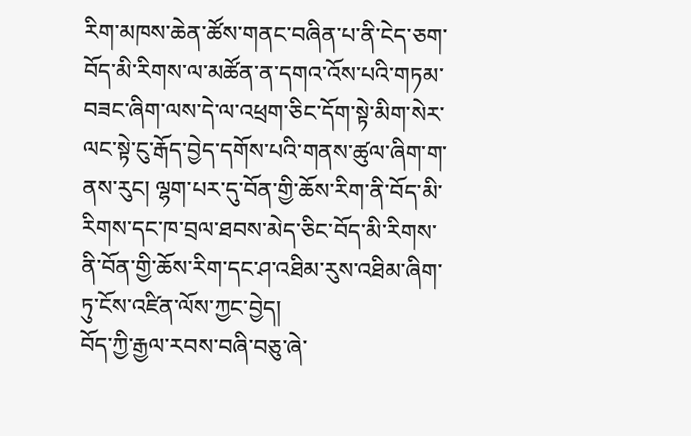རིག་མཁས་ཆེན་ཚོས་གནང་བཞིན་པ་ནི་ངེད་ཅག་བོད་མི་རིགས་ལ་མཚོན་ན་དགའ་འོས་པའི་གཏམ་བཟང་ཞིག་ལས་དེ་ལ་འཕྲག་ཅིང་དོག་སྟེ་མིག་སེར་ལང་སྟེ་ངུ་རྒོད་བྱེད་དགོས་པའི་གནས་ཚུལ་ཞིག་ག་ནས་རུང། ལྷག་པར་དུ་བོན་གྱི་ཆོས་རིག་ནི་བོད་མི་རིགས་དང་ཁ་བྲལ་ཐབས་མེད་ཅིང་བོད་མི་རིགས་ནི་བོན་གྱི་ཆོས་རིག་དང་ཤ་འཐིམ་རུས་འཐིམ་ཞིག་ཏུ་ངོས་འཛིན་ལོས་ཀྱང་བྱེད།
བོད་ཀྱི་རྒྱལ་རབས་བཞི་བཅུ་ཞེ་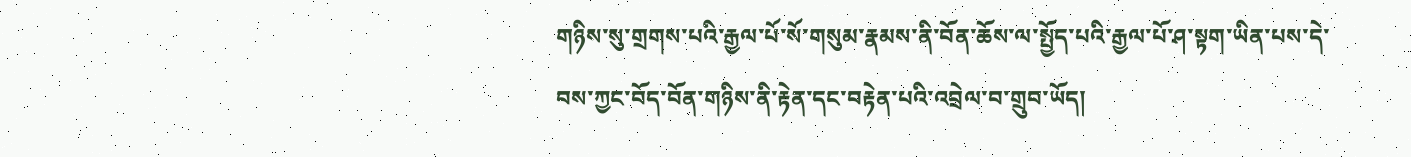གཉིས་སུ་གྲགས་པའི་རྒྱལ་པོ་སོ་གསུམ་རྣམས་ནི་བོན་ཆོས་ལ་སྤྱོད་པའི་རྒྱལ་པོ་ཤ་སྟག་ཡིན་པས་དེ་བས་ཀྱང་བོད་བོན་གཉིས་ནི་རྟེན་དང་བརྟེན་པའི་འབྲེལ་བ་གྲུབ་ཡོད།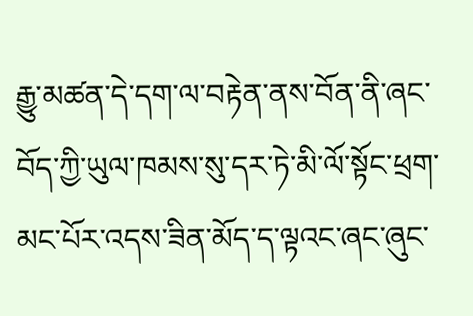རྒྱུ་མཚན་དེ་དག་ལ་བརྟེན་ནས་བོན་ནི་ཞང་བོད་ཀྱི་ཡུལ་ཁམས་སུ་དར་ཏེ་མི་ལོ་སྟོང་ཕྲག་མང་པོར་འདས་ཟིན་མོད་ད་ལྟའང་ཞང་ཞུང་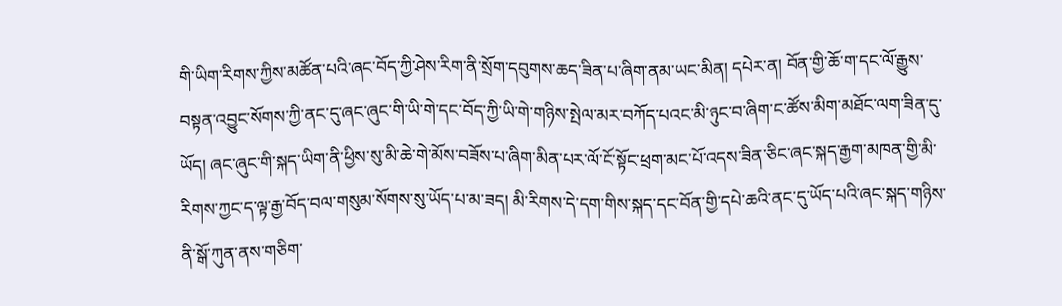གི་ཡིག་རིགས་ཀྱིས་མཚོན་པའི་ཞང་བོད་ཀྱི་ཤེས་རིག་ནི་སྲོག་དབུགས་ཆད་ཟིན་པ་ཞིག་ནམ་ཡང་མིན། དཔེར་ན། བོན་གྱི་ཆོ་ག་དང་ལོ་རྒྱུས་བསྟན་འབྱུང་སོགས་ཀྱི་ནང་དུ་ཞང་ཞུང་གི་ཡི་གེ་དང་བོད་ཀྱི་ཡི་གེ་གཉིས་སྤེལ་མར་བཀོད་པའང་མི་ཉུང་བ་ཞིག་ང་ཚོས་མིག་མཐོང་ལག་ཟིན་དུ་ཡོད། ཞང་ཞུང་གི་སྐད་ཡིག་ནི་ཕྱིས་སུ་མི་ཆེ་གེ་མོས་བཟོས་པ་ཞིག་མིན་པར་ལོ་ངོ་སྟོང་ཕྲག་མང་པོ་འདས་ཟིན་ཅིང་ཞང་སྐད་རྒྱག་མཁན་གྱི་མི་རིགས་ཀྱང་ད་ལྟ་རྒྱ་བོད་བལ་གསུམ་སོགས་སུ་ཡོད་པ་མ་ཟད། མི་རིགས་དེ་དག་གིས་སྐད་དང་བོན་གྱི་དཔེ་ཆའི་ནང་དུ་ཡོད་པའི་ཞང་སྐད་གཉིས་ནི་སྒོ་ཀུན་ནས་གཅིག་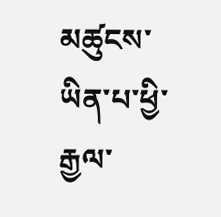མཚུངས་ཡིན་པ་ཕྱི་རྒྱལ་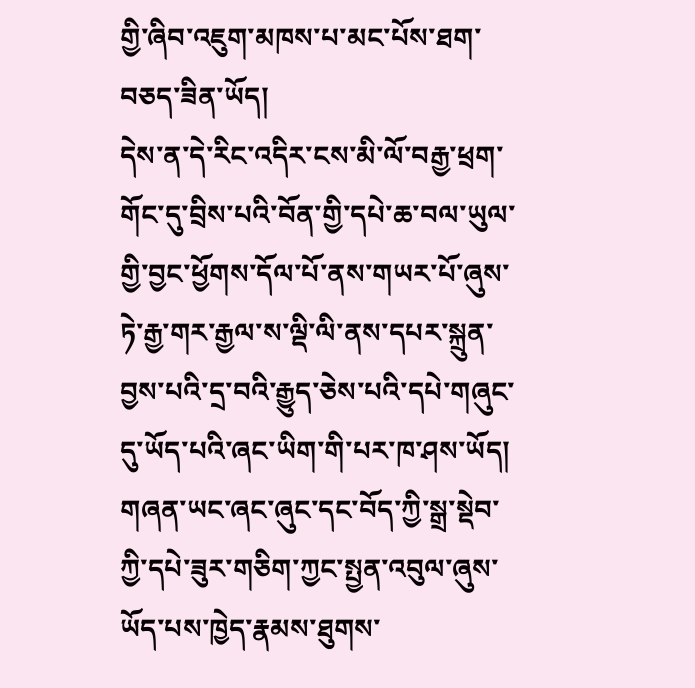གྱི་ཞིབ་འཇུག་མཁས་པ་མང་པོས་ཐག་བཅད་ཟིན་ཡོད།
དེས་ན་དེ་རིང་འདིར་ངས་མི་ལོ་བརྒྱ་ཕྲག་གོང་དུ་བྲིས་པའི་བོན་གྱི་དཔེ་ཆ་བལ་ཡུལ་གྱི་བྱང་ཕྱོགས་དོལ་པོ་ནས་གཡར་པོ་ཞུས་ཏེ་རྒྱ་གར་རྒྱལ་ས་ལྡི་ལི་ནས་དཔར་སྐྲུན་བྱས་པའི་དྲ་བའི་རྒྱུད་ཅེས་པའི་དཔེ་གཞུང་དུ་ཡོད་པའི་ཞང་ཡིག་གི་པར་ཁ་ཤས་ཡོད། གཞན་ཡང་ཞང་ཞུང་དང་བོད་ཀྱི་སྒྲ་སྡེབ་ཀྱི་དཔེ་ཟུར་གཅིག་ཀྱང་སྤྱན་འབུལ་ཞུས་ཡོད་པས་ཁྱེད་རྣམས་ཐུགས་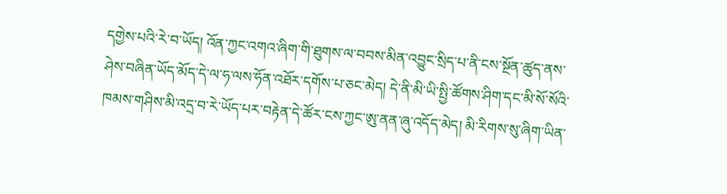དགྱེས་པའི་རེ་བ་ཡོད། འོན་ཀྱང་འགའ་ཞིག་གི་ཐུགས་ལ་བབས་མིན་འབྱུང་སྲིད་པ་ནི་ངས་སྔོན་ཚུད་ནས་ཤེས་བཞིན་ཡོད་མོད་དེ་ལ་ཧ་ལས་ཧོན་འཐོར་དགོས་པ་ཅང་མེད། དེ་ནི་མི་ཡི་སྤྱི་ཚོགས་ཤིག་དང་མི་སོ་སོའི་ཁམས་གཤིས་མི་འདྲ་བ་རེ་ཡོད་པར་བརྟེན་དེ་ཚོར་ངས་ཀྱང་ཨུ་ནན་ཞུ་འདོད་མེད། མི་རིགས་སུ་ཞིག་ཡིན་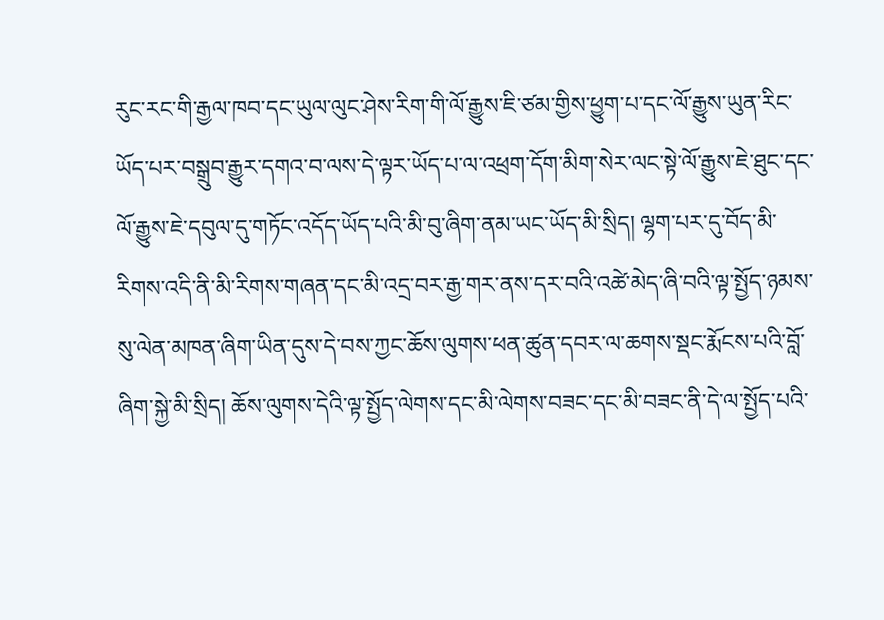རུང་རང་གི་རྒྱལ་ཁབ་དང་ཡུལ་ལུང་ཤེས་རིག་གི་ལོ་རྒྱུས་ཇི་ཙམ་གྱིས་ཕྱུག་པ་དང་ལོ་རྒྱུས་ཡུན་རིང་ཡོད་པར་བསྒྲུབ་རྒྱུར་དགའ་བ་ལས་དེ་ལྟར་ཡོད་པ་ལ་འཕྲག་དོག་མིག་སེར་ལང་སྟེ་ལོ་རྒྱུས་ཇེ་ཐུང་དང་ལོ་རྒྱུས་ཇེ་དབུལ་དུ་གཏོང་འདོད་ཡོད་པའི་མི་བུ་ཞིག་ནམ་ཡང་ཡོད་མི་སྲིད། ལྷག་པར་དུ་བོད་མི་རིགས་འདི་ནི་མི་རིགས་གཞན་དང་མི་འདྲ་བར་རྒྱ་གར་ནས་དར་བའི་འཚེ་མེད་ཞི་བའི་ལྟ་སྤྱོད་ཉམས་སུ་ལེན་མཁན་ཞིག་ཡིན་དུས་དེ་བས་ཀྱང་ཆོས་ལུགས་ཕན་ཚུན་དབར་ལ་ཆགས་སྡང་རྨོངས་པའི་བློ་ཞིག་སྐྱེ་མི་སྲིད། ཆོས་ལུགས་དེའི་ལྟ་སྤྱོད་ལེགས་དང་མི་ལེགས་བཟང་དང་མི་བཟང་ནི་དེ་ལ་སྤྱོད་པའི་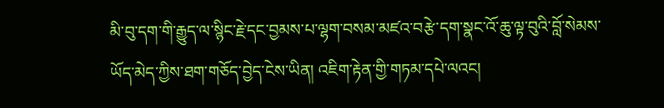མི་བུ་དག་གི་རྒྱུད་ལ་སྙིང་རྗེ་དང་བྱམས་པ་ལྷག་བསམ་མཛའ་བརྩེ་དག་སྣང་འོ་ཆུ་ལྟ་བུའི་བློ་སེམས་ཡོད་མེད་ཀྱིས་ཐག་གཅོད་བྱེད་ངེས་ཡིན། འཇིག་རྟེན་གྱི་གཏམ་དཔེ་ལའང།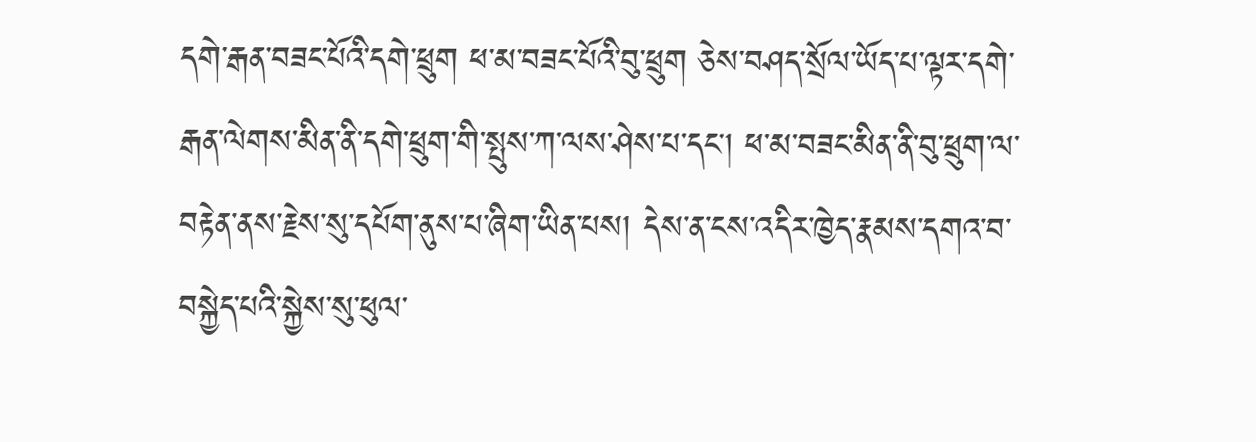དགེ་རྒན་བཟང་པོའི་དགེ་ཕྲུག ཕ་མ་བཟང་པོའི་བུ་ཕྲུག ཅེས་བཤད་སྲོལ་ཡོད་པ་ལྟར་དགེ་རྒན་ལེགས་མིན་ནི་དགེ་ཕྲུག་གི་སྤུས་ཀ་ལས་ཤེས་པ་དང། ཕ་མ་བཟང་མིན་ནི་བུ་ཕྲུག་ལ་བརྟེན་ནས་རྗེས་སུ་དཔོག་ནུས་པ་ཞིག་ཡིན་པས། དེས་ན་ངས་འདིར་ཁྱེད་རྣམས་དགའ་བ་བསྐྱེད་པའི་སྐྱེས་སུ་ཕུལ་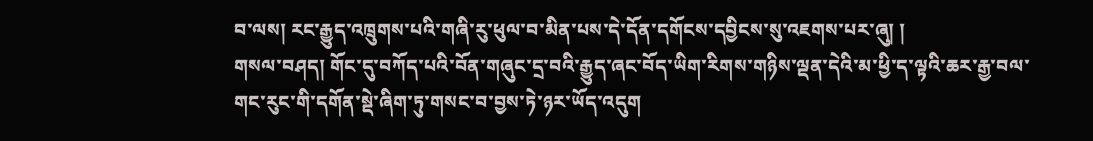བ་ལས། རང་རྒྱུད་འཁྲུགས་པའི་གཞི་རུ་ཕུལ་བ་མིན་པས་དེ་དོན་དགོངས་དབྱིངས་སུ་འཇགས་པར་ཞུ། །
གསལ་བཤད། གོང་དུ་བཀོད་པའི་བོན་གཞུང་དྲ་བའི་རྒྱུད་ཞང་བོད་ཡིག་རིགས་གཉིས་ལྡན་དེའི་མ་ཕྱི་ད་ལྟའི་ཆར་རྒྱ་བལ་གང་རུང་གི་དགོན་སྡེ་ཞིག་ཏུ་གསང་བ་བྱས་ཏེ་ཉར་ཡོད་འདུག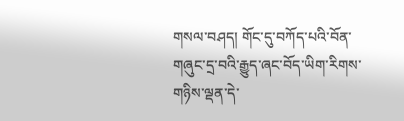གསལ་བཤད། གོང་དུ་བཀོད་པའི་བོན་གཞུང་དྲ་བའི་རྒྱུད་ཞང་བོད་ཡིག་རིགས་གཉིས་ལྡན་དེ་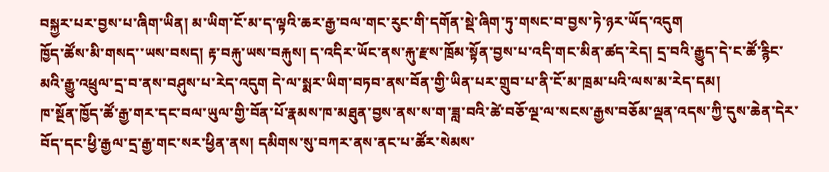བསྐྱར་པར་བྱས་པ་ཞིག་ཡིན། མ་ཡིག་ངོ་མ་ད་ལྟའི་ཆར་རྒྱ་བལ་གང་རུང་གི་དགོན་སྡེ་ཞིག་ཏུ་གསང་བ་བྱས་ཏེ་ཉར་ཡོད་འདུག
ཁྱོད་ཚོས་མི་གསད་་ཡས་བསད། རྟ་བརྐུ་ཡས་བརྐུས། ད་འདིར་ཡོང་ནས་རྐུ་རྫས་ཁྲོམ་སྟོན་བྱས་པ་འདི་གང་མིན་ཚད་རེད། དྲ་བའི་རྒྱུད་དེ་ང་ཚོ་རྙིང་མའི་རྒྱུ་འཕྲུལ་དྲ་བ་ནས་བཤུས་པ་རེད་འདུག དེ་ལ་སྨར་ཡིག་བཏབ་ནས་བོན་གྱི་ཡིན་པར་གྲུབ་པ་ནི་ངོ་མ་ཁྲམ་པའི་ལས་མ་རེད་དམ།
ཁ་སྔོན་ཁྱོད་ཚོ་རྒྱ་གར་དང་བལ་ཡུལ་གྱི་བོན་པོ་རྣམས་ཁ་མཐུན་བྱས་ནས་ས་ག་ཟླ་བའི་ཚེ་བཅོ་ལྔ་ལ་སངས་རྒྱས་བཅོམ་ལྡན་འདས་ཀྱི་དུས་ཆེན་དེར་བོད་དང་ཕྱི་རྒྱལ་དྲ་རྒྱ་གང་སར་ཕྱིན་ནས། དམིགས་སུ་བཀར་ནས་ནང་པ་ཚོར་སེམས་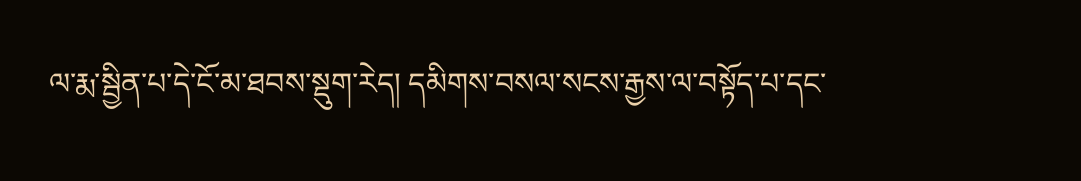ལ་རྨ་སྦྱིན་པ་དེ་ངོ་མ་ཐབས་སྡུག་རེད། དམིགས་བསལ་སངས་རྒྱས་ལ་བསྟོད་པ་དང་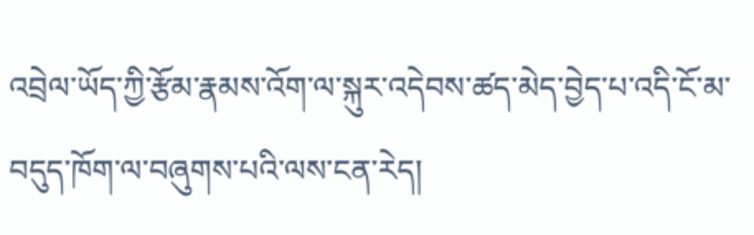འབྲེལ་ཡོད་ཀྱི་རྩོམ་རྣམས་འོག་ལ་སྐུར་འདེབས་ཚད་མེད་བྱེད་པ་འདི་ངོ་མ་བདུད་ཁོག་ལ་བཞུགས་པའི་ལས་ངན་རེད།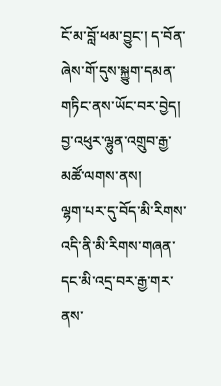ངོ་མ་བློ་ཕམ་བྱུང་། ད་བོན་ཞེས་གོ་དུས་སྐྱུག་དམན་གཏིང་ནས་ཡོང་བར་བྱེད།
བྱ་འཕུར་ལྷུན་འགྲུབ་རྒྱ་མཚོ་ལགས་ནས།
ལྷག་པར་དུ་བོད་མི་རིགས་འདི་ནི་མི་རིགས་གཞན་དང་མི་འདྲ་བར་རྒྱ་གར་ནས་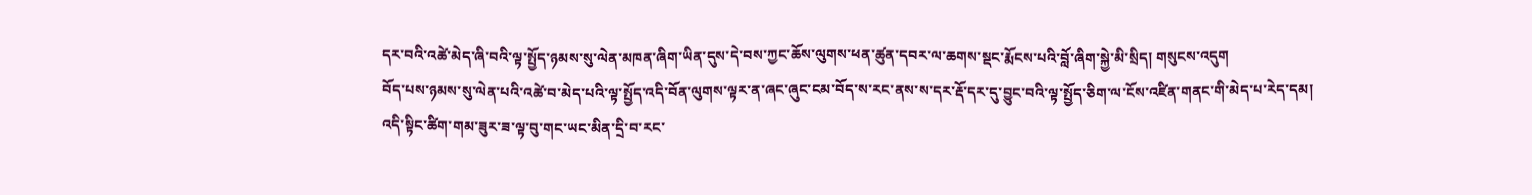དར་བའི་འཚེ་མེད་ཞི་བའི་ལྟ་སྤྱོད་ཉམས་སུ་ལེན་མཁན་ཞིག་ཡིན་དུས་དེ་བས་ཀྱང་ཆོས་ལུགས་ཕན་ཚུན་དབར་ལ་ཆགས་སྡང་རྨོངས་པའི་བློ་ཞིག་སྐྱེ་མི་སྲིད། གསུངས་འདུག
བོད་པས་ཉམས་སུ་ལེན་པའི་འཚེ་བ་མེད་པའི་ལྟ་སྤྱོད་འདི་བོན་ལུགས་ལྟར་ན་ཞང་ཞུང་ངམ་བོད་ས་རང་ནས་ས་དར་རྡོ་དར་དུ་བྱུང་བའི་ལྟ་སྤྱོད་ཅིག་ལ་ངོས་འཛིན་གནང་གི་མེད་པ་རེད་དམ།
འདི་སྟིང་ཚིག་གམ་ཟུར་ཟ་ལྟ་བུ་གང་ཡང་མིན་དྲི་བ་རང་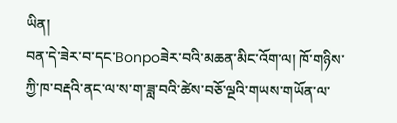ཡིན།
བན་དེ་ཟེར་བ་དང་Bonpoཟེར་བའི་མཆན་མིང་འོག་ལ། ཁོ་གཉིས་ཀྱི་ཁ་བརྡའི་ནང་ལ་ས་ག་ཟླ་བའི་ཚེས་བཅོ་ལྔའི་གཡས་གཡོན་ལ་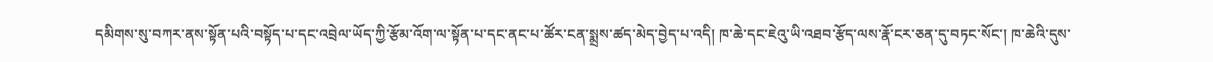དམིགས་སུ་བཀར་ནས་སྟོན་པའི་བསྟོད་པ་དང་འབྲེལ་ཡོད་ཀྱི་རྩོམ་འོག་ལ་སྟོན་པ་དང་ནང་པ་ཚོར་ངན་སྨྲས་ཚད་མེད་བྱེད་པ་འདི། ཁ་ཆེ་དང་ཇེའུ་ཡི་འཐབ་རྩོད་ལས་རྣོ་ངར་ཅན་དུ་བཏང་སོང་། ཁ་ཆེའི་དུས་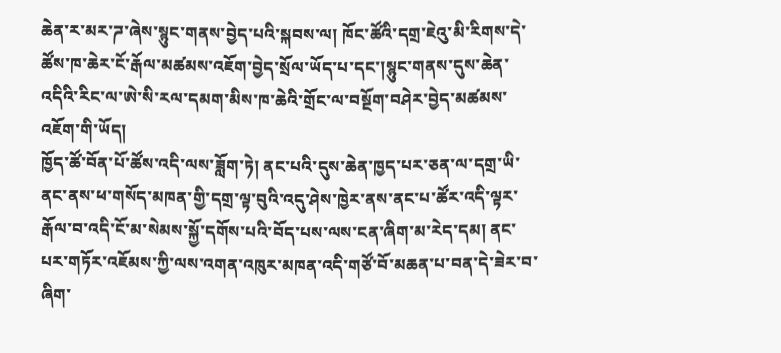ཆེན་ར་མར་ཌ་ཞེས་སྙུང་གནས་བྱེད་པའི་སྐབས་ལ། ཁོང་ཚོའི་དགྲ་ཇེའུ་མི་རིགས་དེ་ཚོས་ཁ་ཆེར་ངོ་རྒོལ་མཚམས་འཇོག་བྱེད་སྲོལ་ཡོད་པ་དང་།སྙུང་གནས་དུས་ཆེན་འདིའི་རིང་ལ་ཨེ་སི་རལ་དམག་མིས་ཁ་ཆེའི་གྲོང་ལ་བསྔོག་བཤེར་བྱེད་མཚམས་འཇོག་གི་ཡོད།
ཁྱོད་ཚོ་བོན་པོ་ཚོས་འདི་ལས་ཟློག་ཏེ། ནང་པའི་དུས་ཆེན་ཁྱད་པར་ཅན་ལ་དགྲ་ཡི་ནང་ནས་ཕ་གསོད་མཁན་གྱི་དགྲ་ལྟ་བུའི་འདུ་ཤེས་ཁྱེར་ནས་ནང་པ་ཚོར་འདི་ལྟར་རྒོལ་བ་འདི་ངོ་མ་སེམས་སྐྱོ་དགོས་པའི་བོད་པས་ལས་ངན་ཞིག་མ་རེད་དམ། ནང་པར་གཏོར་འཇོམས་ཀྱི་ལས་འགན་འཁུར་མཁན་འདི་གཙོ་བོ་མཆན་པ་བན་དེ་ཟེར་བ་ཞིག་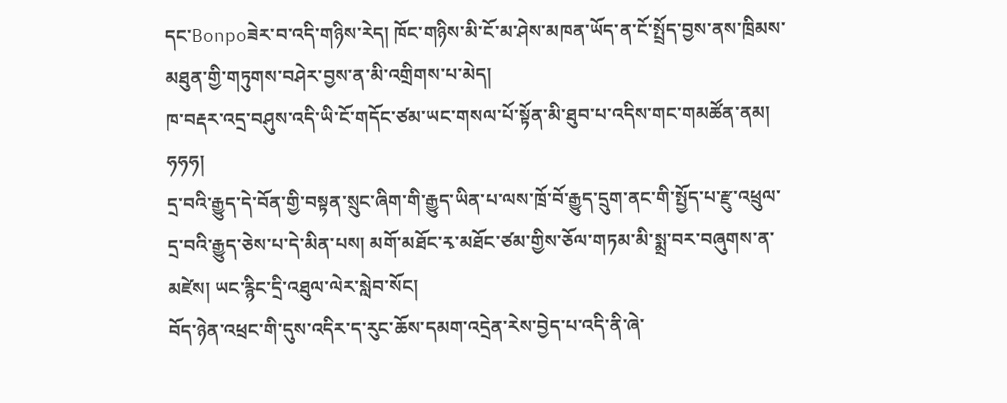དང་Bonpoཟེར་བ་འདི་གཉིས་རེད། ཁོང་གཉིས་མི་ངོ་མ་ཤེས་མཁན་ཡོད་ན་ངོ་སྤྲོད་བྱས་ནས་ཁྲིམས་མཐུན་གྱི་གཏུགས་བཤེར་བྱས་ན་མི་འགྲིགས་པ་མེད།
ཁ་བརྡར་འདྲ་བཤུས་འདི་ཡི་ངོ་གདོང་ཙམ་ཡང་གསལ་པོ་སྟོན་མི་ཐུབ་པ་འདིས་གང་གམཚོན་ནམ། ཧཧཧ།
དྲ་བའི་རྒྱུད་དེ་བོན་གྱི་བསྟན་སྲུང་ཞིག་གི་རྒྱུད་ཡིན་པ་ལས་ཁྲོ་བོ་རྒྱུད་དྲུག་ནང་གི་སྤྱོད་པ་རྫུ་འཕྲུལ་དྲ་བའི་རྒྱུད་ཅེས་པ་དེ་མིན་པས། མགོ་མཐོང་རྭ་མཐོང་ཙམ་གྱིས་ཅོལ་གཏམ་མི་སྨྲ་བར་བཞུགས་ན་མཛེས། ཡང་རྙིང་དྲི་འཐུལ་ལེར་སླེབ་སོང།
བོད་ཉེན་འཕྲང་གི་དུས་འདིར་ད་རུང་ཆོས་དམག་འདྲེན་རེས་བྱེད་པ་འདི་ནི་ཞེ་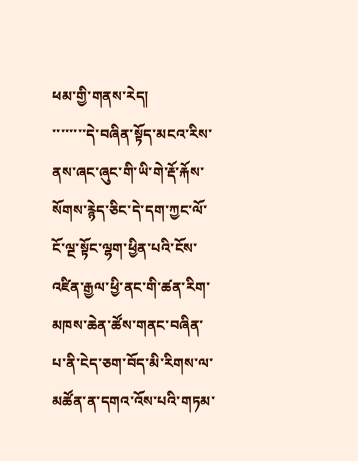ཕམ་གྱི་གནས་རེད།
་་་་་་་་དེ་བཞིན་སྟོད་མངའ་རིས་ནས་ཞང་ཞུང་གི་ཡི་གེ་རྡོ་རྐོས་སོགས་རྙེད་ཅིང་དེ་དག་ཀྱང་ལོ་ངོ་ལྔ་སྟོང་ལྷག་ཕྱིན་པའི་ངོས་འཛིན་རྒྱལ་ཕྱི་ནང་གི་ཚན་རིག་མཁས་ཆེན་ཚོས་གནང་བཞིན་པ་ནི་ངེད་ཅག་བོད་མི་རིགས་ལ་མཚོན་ན་དགའ་འོས་པའི་གཏམ་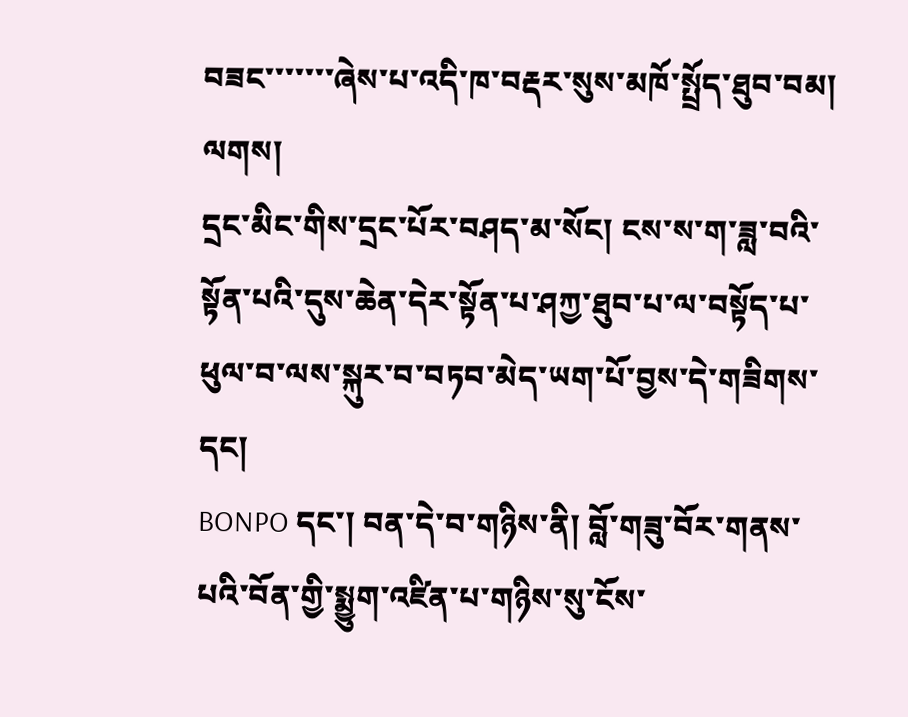བཟང་་་་་་་ཞེས་པ་འདི་ཁ་བརྡར་སུས་མཁོ་སྤྲོད་ཐུབ་བམ། ལགས།
དྲང་མིང་གིས་དྲང་པོར་བཤད་མ་སོང། ངས་ས་ག་ཟླ་བའི་སྟོན་པའི་དུས་ཆེན་དེར་སྟོན་པ་ཤཀྱ་ཐུབ་པ་ལ་བསྟོད་པ་ཕུལ་བ་ལས་སྐུར་བ་བཏབ་མེད་ཡག་པོ་བྱས་དེ་གཟིགས་དང།
BONPO དང་། བན་དེ་བ་གཉིས་ནི། བློ་གཟུ་བོར་གནས་པའི་བོན་གྱི་སྨྱུག་འཛིན་པ་གཉིས་སུ་ངོས་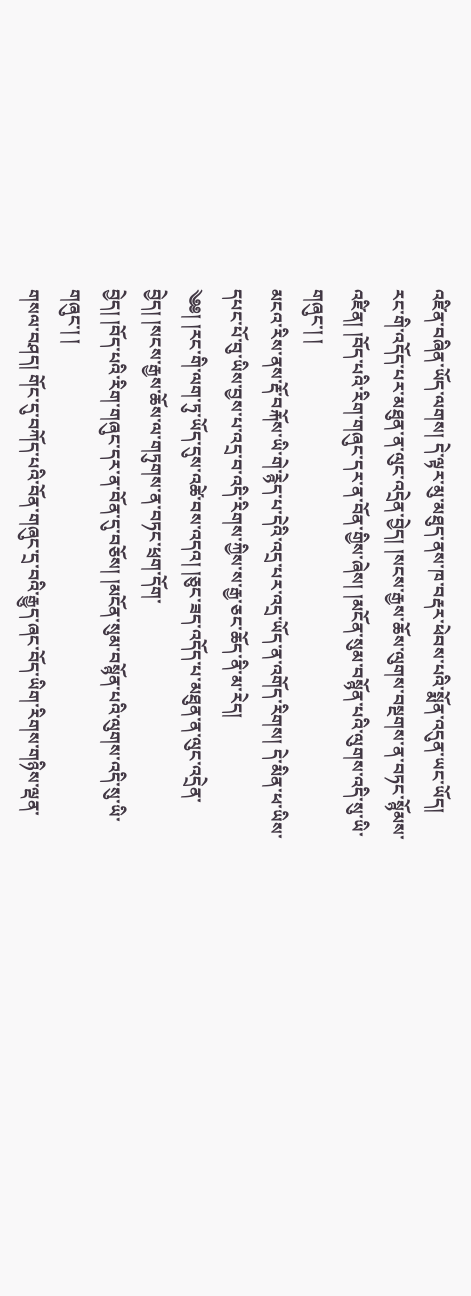འཛིན་བཞིན་ཡོད་ལགས། དེ་ལྟར་མུ་མཐུད་ནས་ཁ་བརྡར་ཕེབས་པའི་སྨོན་འདུན་ཡང་ཡོད།
རང་གི་འདོད་པར་མཐུན་ན་ལུང་འདྲེན་བྱེད། །སངས་རྒྱས་ཆོས་ལུགས་བསྔགས་ན་བཏང་སྙོམས་འཛིན། །བོད་པའི་རིག་གཞུང་དར་ན་བོན་གྱིས་ཞེས། །མངོན་སུམ་བསྙོན་པའི་ལུགས་འདི་སུ་ཡི་གཞུང་། །
མངའ་རིས་ནས་རྡོ་བརྐོས་ཡི་གེ་རྙེད་པ་དེའི་འདྲ་པར་འདྲ་ཡོད་ན་འགོད་རིགས། དེ་མིན་ཕ་ཡིས་དཔང་པོ་བུ་ཡིས་བྱས་པ་འདྲ་བ་འདི་རིགས་ཀྱིས་ས་རྒྱ་ཅང་ཆོད་ནི་མ་རེད།
༄༅། །རང་གི་ལག་ཏུ་ཡོད་དུས་འཚེ་བས་འདའ། །ཅུང་ཟད་འདོད་པ་མཐུན་ན་ལུང་འདྲེན་བྱེད། །སངས་རྒྱས་ཆོས་ལ་གཏུགས་ན་བཏང་ཕྲག་དོག་
བྱེད། །བོད་པའི་རིག་གཞུང་དར་ན་བོན་དུ་བཅོས། །མངོན་སུམ་བསྙོན་པའི་ལུགས་འདི་སུ་ཡི་གཞུང་། །
གསལ་བཤད། གོང་དུ་བཀོད་པའི་བོན་གཞུང་དྲ་བའི་རྒྱུད་ཞང་བོད་ཡིག་རིགས་གཉིས་ལྡན་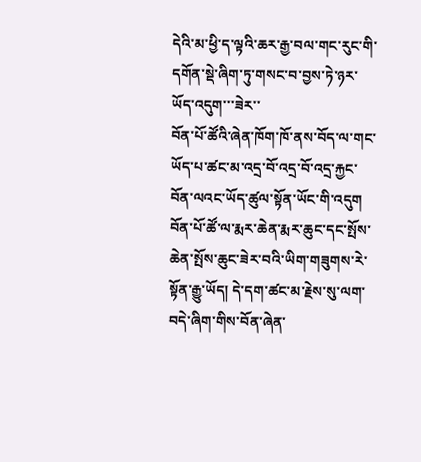དེའི་མ་ཕྱི་ད་ལྟའི་ཆར་རྒྱ་བལ་གང་རུང་གི་དགོན་སྡེ་ཞིག་ཏུ་གསང་བ་བྱས་ཏེ་ཉར་ཡོད་འདུག་་་ཟེར་་
བོན་པོ་ཚོའི་ཞེན་ཁོག་ཁོ་ནས་བོད་ལ་གང་ཡོད་པ་ཚང་མ་འདྲ་བོ་འདྲ་བོ་འདྲ་རྐྱང་བོན་ལའང་ཡོད་ཚུལ་སྟོན་ཡོང་གི་འདུག བོན་པོ་ཚོ་ལ་རྨར་ཆེན་རྨར་ཆུང་དང་སྤོས་ཆེན་སྤོས་ཆུང་ཟེར་བའི་ཡིག་གཟུགས་རེ་སྟོན་རྒྱུ་ཡོད། དེ་དག་ཚང་མ་རྗེས་སུ་ལག་བདེ་ཞིག་གིས་བོན་ཞེན་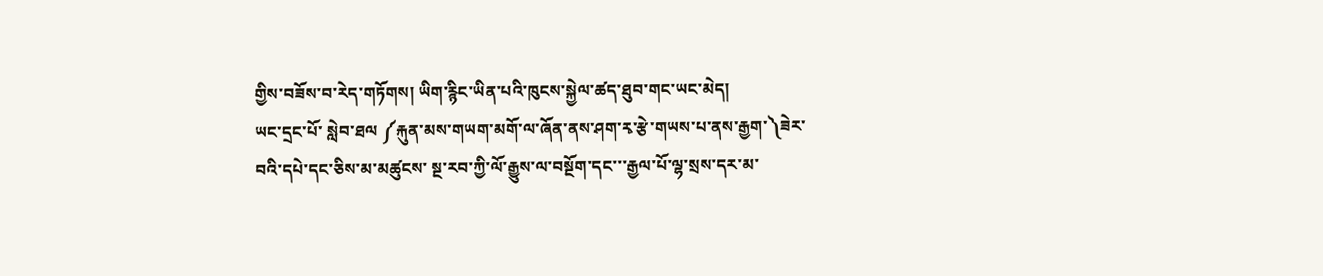གྱིས་བཟོས་བ་རེད་གཏོགས། ཡིག་རྙིང་ཡིན་པའི་ཁུངས་སྐྱེལ་ཚད་ཐུབ་གང་ཡང་མེད།
ཡང་དྲང་པོ་ སླེབ་ཐལ ༼རྐུན་མས་གཡག་མགོ་ལ་ཞོན་ནས་ཤག་རྭ་རྩེ་གཡས་པ་ནས་རྒྱག་༽ཟེར་བའི་དཔེ་དང་ཅིས་མ་མཚུངས་ སྔ་རབ་ཀྱི་ལོ་རྒྱུས་ལ་བསྔོག་དང་་་རྒྱལ་པོ་ལྷ་སྲས་དར་མ་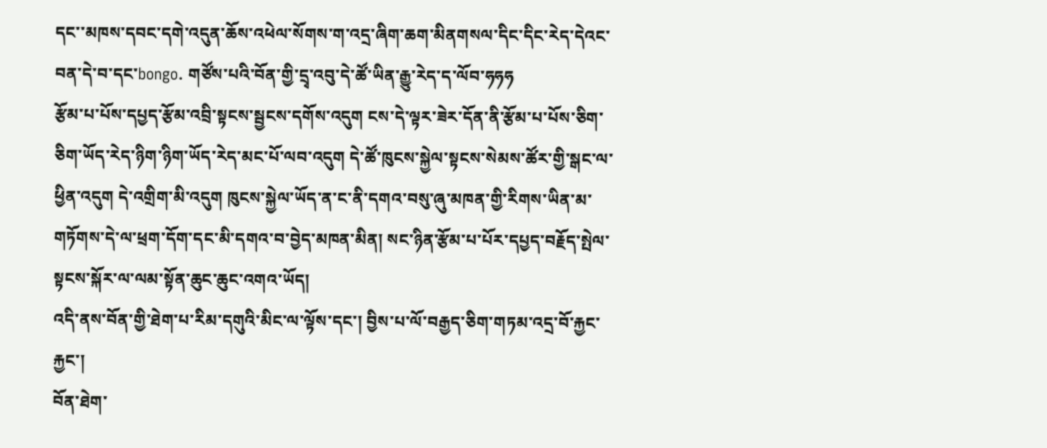དང་་མཁས་དབང་དགེ་འདུན་ཆོས་འཕེལ་སོགས་ག་འདྲ་ཞིག་ཆག་མིནགསལ་དིང་དིང་རེད་དེའང་བན་དེ་བ་དང་bongo. གཙོས་པའི་བོན་གྱི་དྲྭ་འབུ་དེ་ཚོ་ཡིན་རྒྱུ་རེད་ད་ལོབ་ཧཧཧ
རྩོམ་པ་པོས་དཔྱད་རྩོམ་འབྲི་སྟངས་སྦྱངས་དགོས་འདུག ངས་དེ་ལྟར་ཟེར་དོན་ནི་རྩོམ་པ་པོས་ཅིག་ཅིག་ཡོད་རེད་ཉིག་ཉིག་ཡོད་རེད་མང་པོ་ལབ་འདུག དེ་ཚོ་ཁུངས་སྐྱེལ་སྟངས་སེམས་ཚོར་གྱི་སྒང་ལ་ཕྱིན་འདུག དེ་འགྲིག་མི་འདུག ཁུངས་སྐྱེལ་ཡོད་ན་ང་ནི་དགའ་བསུ་ཞུ་མཁན་གྱི་རིགས་ཡིན་མ་གཏོགས་དེ་ལ་ཕྲག་དོག་དང་མི་དགའ་བ་བྱེད་མཁན་མིན། སང་ཉིན་རྩོམ་པ་པོར་དཔྱད་བརྗོད་སྤེལ་སྟངས་སྐོར་ལ་ལམ་སྟོན་ཆུང་ཆུང་འགའ་ཡོད།
འདི་ནས་བོན་གྱི་ཐེག་པ་རིམ་དགུའི་མིང་ལ་ལྟོས་དང་། བྱིས་པ་ལོ་བརྒྱད་ཅིག་གཏམ་འདྲ་བོ་རྐྱང་རྐྱང་།
བོན་ཐེག་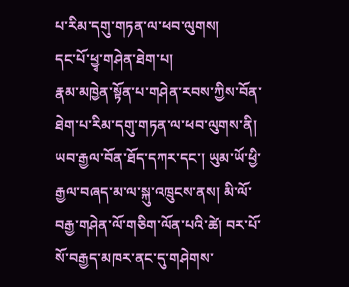པ་རིམ་དགུ་གཏན་ལ་ཕབ་ལུགས།
དང་པོ་ཕྱྭ་གཤེན་ཐེག་པ།
རྣམ་མཁྱེན་སྟོན་པ་གཤེན་རབས་ཀྱིས་བོན་ཐེག་པ་རིམ་དགུ་གཏན་ལ་ཕབ་ལུགས་ནི། ཡབ་རྒྱལ་བོན་ཐོད་དཀར་དང་། ཡུམ་ཡོ་ཕྱི་རྒྱལ་བཞད་མ་ལ་སྐུ་འཁྲུངས་ནས། མི་ལོ་བརྒྱ་གཤེན་ལོ་གཅིག་ལོན་པའི་ཚེ། བར་པོ་སོ་བརྒྱད་མཁར་ནང་དུ་གཤེགས་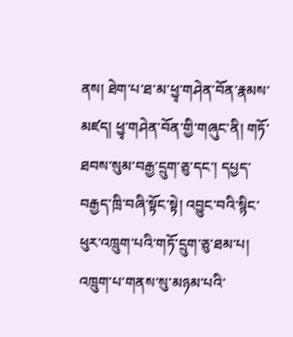ནས། ཐེག་པ་ཐ་མ་ཕྱྭ་གཤེན་བོན་རྣམས་མཛད། ཕྱྭ་གཤེན་བོན་གྱི་གཞུང་ནི། གཏོ་ཐབས་སུམ་བརྒྱ་དྲུག་ཅུ་དང་། དཔྱད་བརྒྱད་ཁྲི་བཞི་སྟོང་སྟེ། འབྱུང་བའི་སྙིང་ཕུར་འཁྲུག་པའི་གཏོ་དྲུག་ཅུ་ཐམ་པ། འཁྲུག་པ་གནས་སུ་མཉམ་པའི་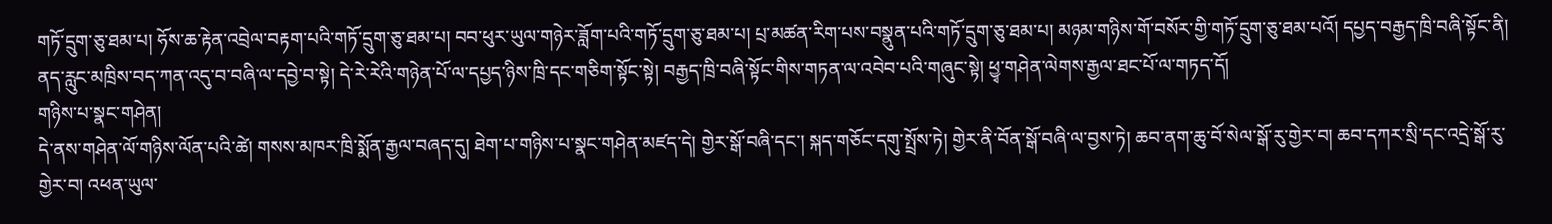གཏོ་དྲུག་ཅུ་ཐམ་པ། ཧོས་ཆ་རྟེན་འབྲེལ་བརྟག་པའི་གཏོ་དྲུག་ཅུ་ཐམ་པ། བབ་ཕུར་ཡུལ་གཉེར་ཟློག་པའི་གཏོ་དྲུག་ཅུ་ཐམ་པ། པྲ་མཚན་རིག་པས་བསྣུན་པའི་གཏོ་དྲུག་ཅུ་ཐམ་པ། མཉམ་གཉིས་གོ་བསོར་གྱི་གཏོ་དྲུག་ཅུ་ཐམ་པའོ། དཔྱད་བརྒྱད་ཁྲི་བཞི་སྟོང་ནི། ནད་རླུང་མཁྲིས་བད་ཀན་འདུ་བ་བཞི་ལ་དབྱེ་བ་སྟེ། དེ་རེ་རེའི་གཉེན་པོ་ལ་དཔྱད་ཉིས་ཁྲི་དང་གཅིག་སྟོང་སྟེ། བརྒྱད་ཁྲི་བཞི་སྟོང་གིས་གཏན་ལ་འབེབ་པའི་གཞུང་སྟེ། ཕྱྭ་གཤེན་ལེགས་རྒྱལ་ཐང་པོ་ལ་གཏད་དོ།
གཉིས་པ་སྣང་གཤེན།
དེ་ནས་གཤེན་ལོ་གཉིས་ལོན་པའི་ཚེ། གསས་མཁར་ཁྲི་སྨོན་རྒྱལ་བཞད་དུ། ཐེག་པ་གཉིས་པ་སྣང་གཤེན་མཛད་དེ། གྱེར་སྒོ་བཞི་དང་། སྐད་གཅོང་དགུ་སྤྲོས་ཏེ། གྱེར་ནི་བོན་སྒོ་བཞི་ལ་བྱས་ཏེ། ཆབ་ནག་ཆུ་བོ་སེལ་སྒོ་རུ་གྱེར་བ། ཆབ་དཀར་སྲི་དང་འདྲེ་སྒོ་རུ་གྱེར་བ། འཕན་ཡུལ་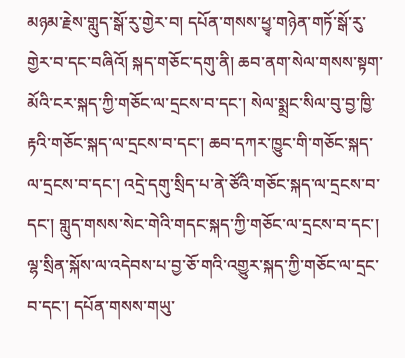མཉམ་རྗེས་གླུད་སྒོ་རུ་གྱེར་བ། དཔོན་གསས་ཕྱྭ་གཉེན་གཏོ་སྒོ་རུ་གྱེར་བ་དང་བཞིའོ། སྐད་གཅོང་དགུ་ནི། ཆབ་ནག་སེལ་གསས་སྟག་མོའི་ངར་སྐད་ཀྱི་གཅོང་ལ་དྲངས་བ་དང་། སེལ་སྨྲང་སིལ་བུ་བྱ་ཁྱི་རྟའི་གཅོང་སྐད་ལ་དྲངས་བ་དང་། ཆབ་དཀར་ཁྱུང་གི་གཅོང་སྐད་ལ་དྲངས་བ་དང་། འདྲེ་དགུ་སྲིད་པ་ནེ་ཙོའི་གཅོང་སྐད་ལ་དྲངས་བ་དང་། གླུད་གསས་སེང་གེའི་གདང་སྐད་ཀྱི་གཅོང་ལ་དྲངས་བ་དང་། ལྷ་སྲིན་སྐོས་ལ་འདེབས་པ་བྱ་ཅོ་གའི་འགྱུར་སྐད་ཀྱི་གཅོང་ལ་དྲང་བ་དང་། དཔོན་གསས་གཡུ་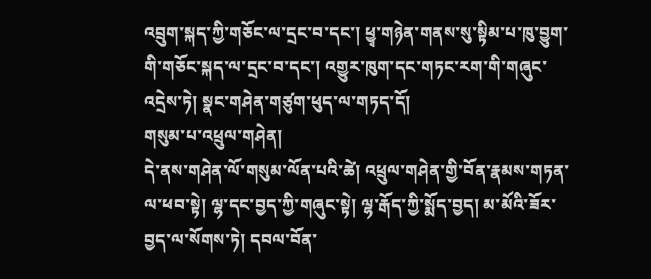འབྲུག་སྐད་ཀྱི་གཅོང་ལ་དྲང་བ་དང་། ཕྱྭ་གཉེན་གནས་སུ་སྟིམ་པ་ཁུ་བྱུག་གི་གཅོང་སྐད་ལ་དྲང་བ་དང་། འགྱུར་ཁུག་དང་གཏང་རག་གི་གཞུང་འདྲེས་ཏེ། སྣང་གཤེན་གཙུག་ཕུད་ལ་གཏད་དོ།
གསུམ་པ་འཕྲུལ་གཤེན།
དེ་ནས་གཤེན་ལོ་གསུམ་ལོན་པའི་ཚེ། འཕྲུལ་གཤེན་གྱི་བོན་རྣམས་གཏན་ལ་ཕབ་སྟེ། ལྷ་དང་བྱད་ཀྱི་གཞུང་སྟེ། ལྷ་རྒོད་ཀྱི་སྨོད་བྱད། མ་མོའི་ཟོར་བྱད་ལ་སོགས་ཏེ། དབལ་བོན་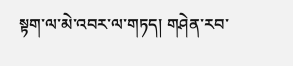སྟག་ལ་མེ་འབར་ལ་གཏད། གཤེན་རབ་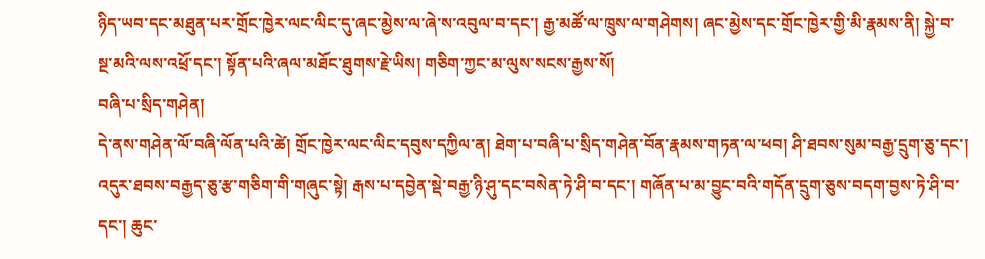ཉིད་ཡབ་དང་མཐུན་པར་གྲོང་ཁྱེར་ལང་ལིང་དུ་ཞང་མྱེས་ལ་ཞེ་ས་འབུལ་བ་དང་། རྒྱ་མཚོ་ལ་ཁྲུས་ལ་གཤེགས། ཞང་མྱེས་དང་གྲོང་ཁྱེར་གྱི་མི་རྣམས་ནི། སྐྱེ་བ་སྔ་མའི་ལས་འཕྲོ་དང་། སྟོན་པའི་ཞལ་མཐོང་ཐུགས་རྗེ་ཡིས། གཅིག་ཀྱང་མ་ལུས་སངས་རྒྱས་སོ།
བཞི་པ་སྲིད་གཤེན།
དེ་ནས་གཤེན་ལོ་བཞི་ལོན་པའི་ཚེ། གྲོང་ཁྱེར་ལང་ལིང་དབུས་དཀྱིལ་ན། ཐེག་པ་བཞི་པ་སྲིད་གཤེན་བོན་རྣམས་གཏན་ལ་ཕབ། ཤི་ཐབས་སུམ་བརྒྱ་དྲུག་ཅུ་དང་། འདུར་ཐབས་བརྒྱད་ཅུ་རྩ་གཅིག་གི་གཞུང་སྟེ། རྒས་པ་དབྱེན་སྡེ་བརྒྱ་ཉི་ཤུ་དང་བསེན་ཏེ་ཤི་བ་དང་། གཞོན་པ་མ་བྱུང་བའི་གདོན་དྲུག་ཅུས་བདག་བྱས་ཏེ་ཤི་བ་དང་། ཆུང་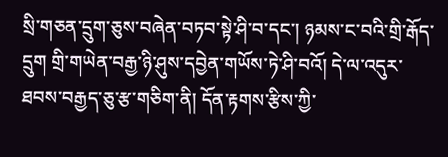སྲི་གཅན་དྲུག་ཅུས་བཞེན་བཏབ་སྟེ་ཤི་བ་དང་། ཉམས་ང་བའི་གྲི་རྒོད་དྲུག གྲི་གཡེན་བརྒྱ་ཉི་ཤུས་དབྱེན་གཡོས་ཏེ་ཤི་བའོ། དེ་ལ་འདུར་ཐབས་བརྒྱད་ཅུ་རྩ་གཅིག་ནི། དོན་རྟགས་རྩིས་ཀྱི་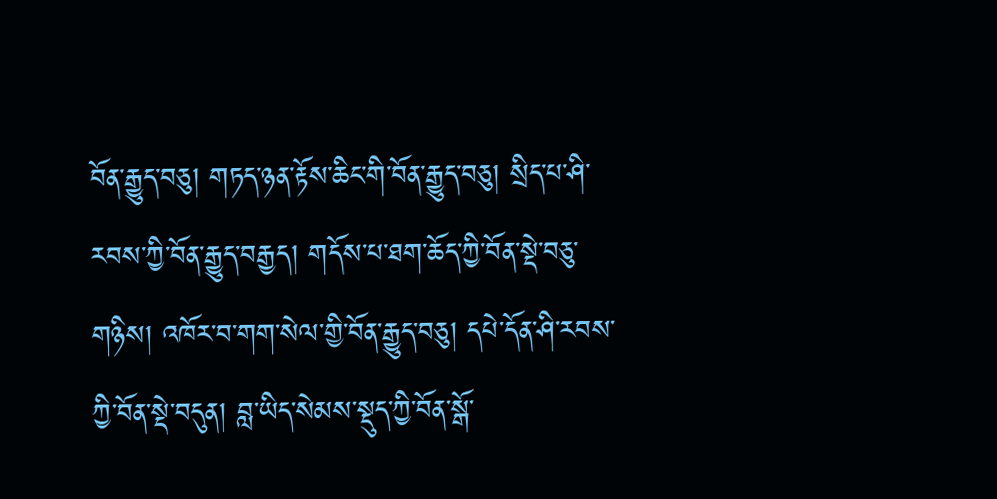བོན་རྒྱུད་བཅུ། གཏད་ཉན་རྟོས་ཆིང་གི་བོན་རྒྱུད་བཅུ། སྲིད་པ་ཤི་རབས་ཀྱི་བོན་རྒྱུད་བརྒྱད། གདོས་པ་ཐག་ཆོད་ཀྱི་བོན་སྡེ་བཅུ་གཉིས། འཁོར་བ་གག་སེལ་གྱི་བོན་རྒྱུད་བཅུ། དཔེ་དོན་ཤི་རབས་ཀྱི་བོན་སྡེ་བདུན། བླ་ཡིད་སེམས་སྡུད་ཀྱི་བོན་སྒོ་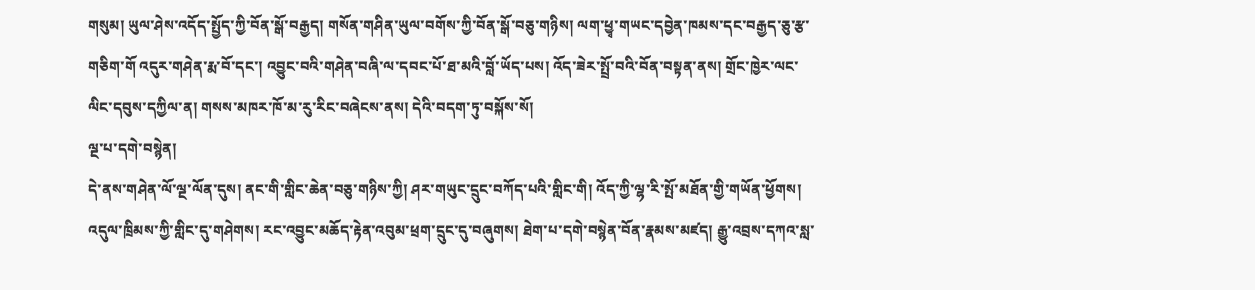གསུམ། ཡུལ་ཤེས་འདོད་སྤྱོད་ཀྱི་བོན་སྒོ་བརྒྱད། གསོན་གཤིན་ཡུལ་བགོས་ཀྱི་བོན་སྒོ་བཅུ་གཉིས། ལག་ཕྱྭ་གཡང་དབྱེན་ཁམས་དང་བརྒྱད་ཅུ་རྩ་གཅིག་གོ འདུར་གཤེན་རྨ་བོ་དང་། འབྱུང་བའི་གཤེན་བཞི་ལ་དབང་པོ་ཐ་མའི་བློ་ཡོད་པས། འོད་ཟེར་སྤྲོ་བའི་བོན་བསྟན་ནས། གྲོང་ཁྱེར་ལང་ལིང་དབུས་དཀྱིལ་ན། གསས་མཁར་ཁོ་མ་རུ་རིང་བཞེངས་ནས། དེའི་བདག་ཏུ་བསྐོས་སོ།
ལྔ་པ་དགེ་བསྙེན།
དེ་ནས་གཤེན་ལོ་ལྔ་ལོན་དུས། ནང་གི་གླིང་ཆེན་བཅུ་གཉིས་ཀྱི། ཤར་གཡུང་དྲུང་བཀོད་པའི་གླིང་གི། འོད་ཀྱི་ལྷ་རི་སྤོ་མཐོན་གྱི་གཡོན་ཕྱོགས། འདུལ་ཁྲིམས་ཀྱི་གླིང་དུ་གཤེགས། རང་འབྱུང་མཆོད་རྟེན་འབུམ་ཕྲག་དྲུང་དུ་བཞུགས། ཐེག་པ་དགེ་བསྙེན་བོན་རྣམས་མཛད། རྒྱུ་འབྲས་དཀའ་སླ་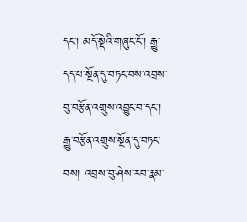དང་། མདོ་སྡེའི་གཞུང་ངོ་། རྒྱུ་དད་པ་སྔོན་དུ་བཏང་བས་འབྲས་བུ་བརྩོན་འགྲུས་འབྱུང་བ་དང་། རྒྱུ་བརྩོན་འགྲུས་སྔོན་དུ་བཏང་བས། འབྲས་བུ་ཤེས་རབ་རྣམ་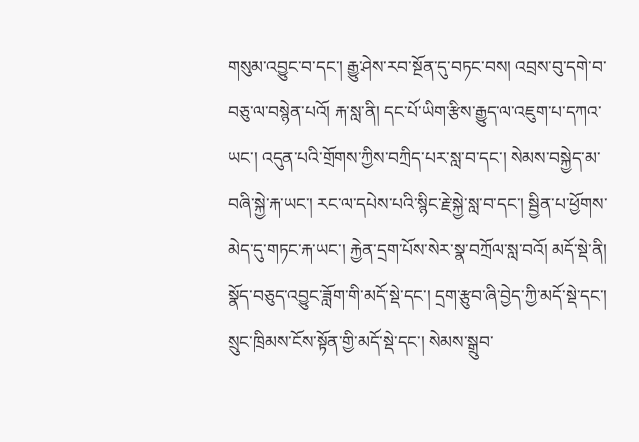གསུམ་འབྱུང་བ་དང་། རྒྱུ་ཤེས་རབ་སྔོན་དུ་བཏང་བས། འབྲས་བུ་དགེ་བ་བཅུ་ལ་བསྙེན་པའོ། རྐ་སླ་ནི། དང་པོ་ཡིག་རྩིས་རྒྱུད་ལ་འཇུག་པ་དཀའ་ཡང་། འདུན་པའི་གྲོགས་ཀྱིས་བཀྲིད་པར་སླ་བ་དང་། སེམས་བསྐྱེད་མ་བཞི་སྐྱེ་རྐ་ཡང་། རང་ལ་དཔེས་པའི་སྙིང་རྗེ་སྐྱེ་སླ་བ་དང་། སྦྱིན་པ་ཕྱོགས་མེད་དུ་གཏང་རྐ་ཡང་། རྐྱེན་དྲག་པོས་སེར་སྣ་བཀྲོལ་སླ་བའོ། མདོ་སྡེ་ནི། སྣོད་བཅུད་འབྱུང་ཟློག་གི་མདོ་སྡེ་དང་། དྲག་རྩུབ་ཞི་བྱེད་ཀྱི་མདོ་སྡེ་དང་། སྲུང་ཁྲིམས་ངོས་སྟོན་གྱི་མདོ་སྡེ་དང་། སེམས་སྒྲུབ་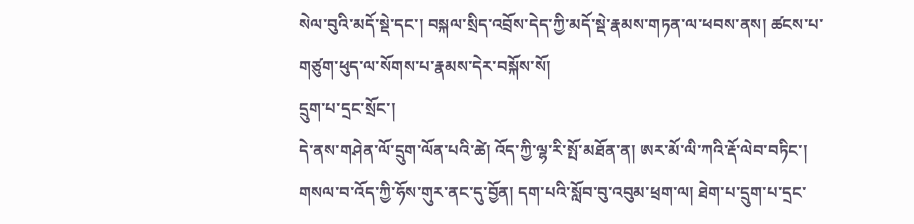སེལ་བུའི་མདོ་སྡེ་དང་། བསྐལ་སྲིད་འབྲོས་དེད་ཀྱི་མདོ་སྡེ་རྣམས་གཏན་ལ་ཕབས་ནས། ཚངས་པ་གཙུག་ཕུད་ལ་སོགས་པ་རྣམས་དེར་བསྐོས་སོ།
དྲུག་པ་དྲང་སྲོང་།
དེ་ནས་གཤེན་ལོ་དྲུག་ལོན་པའི་ཚེ། འོད་ཀྱི་ལྷ་རི་སྤོ་མཐོན་ན། ཨར་མོ་ལི་ཀའི་རྡོ་ལེབ་བཏིང་། གསལ་བ་འོད་ཀྱི་ཧོས་གུར་ནང་དུ་བྱོན། དག་པའི་སློབ་བུ་འབུམ་ཕྲག་ལ། ཐེག་པ་དྲུག་པ་དྲང་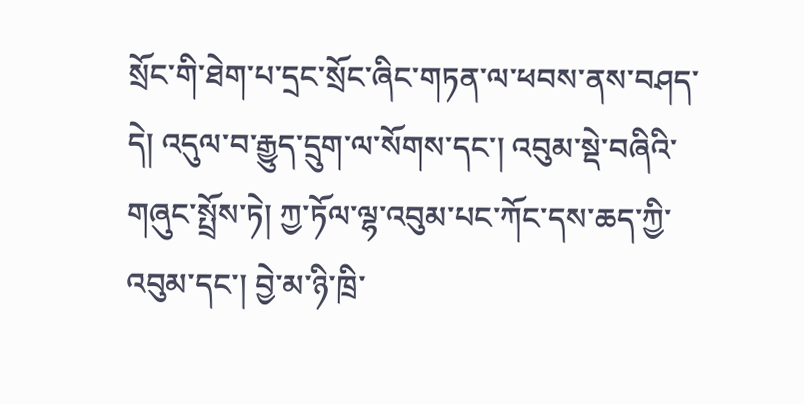སྲོང་གི་ཐེག་པ་དྲང་སྲོང་ཞིང་གཏན་ལ་ཕབས་ནས་བཤད་དེ། འདུལ་བ་རྒྱུད་དྲུག་ལ་སོགས་དང་། འབུམ་སྡེ་བཞིའི་གཞུང་སྤྲོས་ཏེ། ཀྱ་ཏོལ་ལྷ་འབུམ་པང་ཀོང་དས་ཆད་ཀྱི་འབུམ་དང་། བྱེ་མ་ཉི་ཁྲི་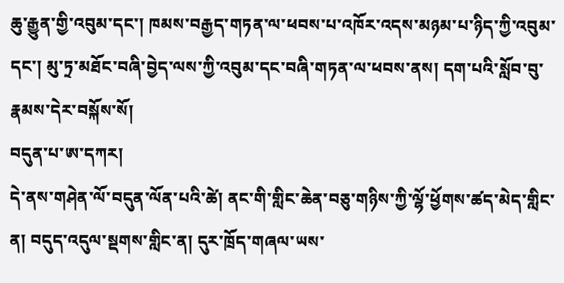ཆུ་རྒྱུན་གྱི་འབུམ་དང་། ཁམས་བརྒྱད་གཏན་ལ་ཕབས་པ་འཁོར་འདས་མཉམ་པ་ཉིད་ཀྱི་འབུམ་དང་། མུ་ཏྲ་མཐོང་བཞི་བྱེད་ལས་ཀྱི་འབུམ་དང་བཞི་གཏན་ལ་ཕབས་ནས། དག་པའི་སློབ་བུ་རྣམས་དེར་བསྐོས་སོ།
བདུན་པ་ཨ་དཀར།
དེ་ནས་གཤེན་ལོ་བདུན་ལོན་པའི་ཚེ། ནང་གི་གླིང་ཆེན་བཅུ་གཉིས་ཀྱི་ལྷོ་ཕྱོགས་ཚད་མེད་གླིང་ན། བདུད་འདུལ་སྡགས་གླིང་ན། དུར་ཁྲོད་གཞལ་ཡས་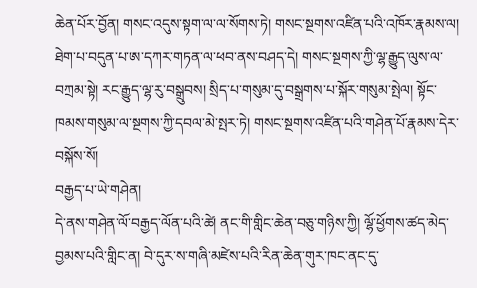ཆེན་པོར་བྱོན། གསང་འདུས་སྟག་ལ་ལ་སོགས་ཏེ། གསང་སྔགས་འཛིན་པའི་འཁོར་རྣམས་ལ། ཐེག་པ་བདུན་པ་ཨ་དཀར་གཏན་ལ་ཕབ་ནས་བཤད་དེ། གསང་སྔགས་ཀྱི་ལྷ་རྒྱུད་ལུས་ལ་བཀྲམ་སྟེ། རང་རྒྱུད་ལྷ་རུ་བསྒྲུབས། སྲིད་པ་གསུམ་དུ་བསྒྲགས་པ་སྐོར་གསུམ་སྤེལ། སྟོང་ཁམས་གསུམ་ལ་སྔགས་ཀྱི་དབལ་མེ་སྤར་ཏེ། གསང་སྔགས་འཛིན་པའི་གཤེན་པོ་རྣམས་དེར་བསྐོས་སོ།
བརྒྱད་པ་ཡེ་གཤེན།
དེ་ནས་གཤེན་ལོ་བརྒྱད་ལོན་པའི་ཚེ། ནང་གི་གླིང་ཆེན་བཅུ་གཉིས་ཀྱི། ལྷོ་ཕྱོགས་ཚད་མེད་བྱམས་པའི་གླིང་ན། བེ་དུར་ས་གཞི་མཛེས་པའི་རིན་ཆེན་གུར་ཁང་ནང་དུ་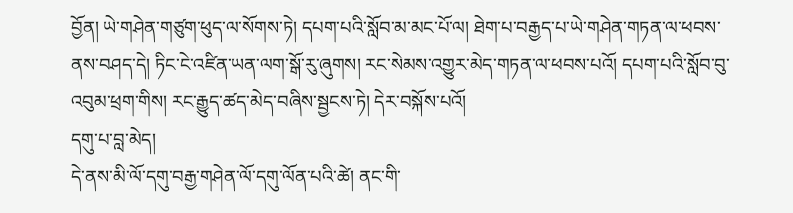བྱོན། ཡེ་གཤེན་གཙུག་ཕུད་ལ་སོགས་ཏེ། དཔག་པའི་སློབ་མ་མང་པོ་ལ། ཐེག་པ་བརྒྱད་པ་ཡེ་གཤེན་གཏན་ལ་ཕབས་ནས་བཤད་དེ། ཏིང་ངེ་འཛིན་ཡན་ལག་སྒོ་རུ་ཞུགས། རང་སེམས་འགྱུར་མེད་གཏན་ལ་ཕབས་པའོ། དཔག་པའི་སློབ་བུ་འབུམ་ཕྲག་གིས། རང་རྒྱུད་ཚད་མེད་བཞིས་སྦྱངས་ཏེ། དེར་བསྐོས་པའོ།
དགུ་པ་བླ་མེད།
དེ་ནས་མི་ལོ་དགུ་བརྒྱ་གཤེན་ལོ་དགུ་ལོན་པའི་ཚེ། ནང་གི་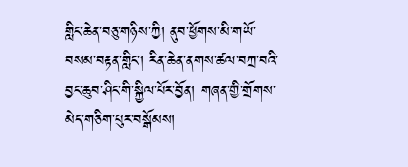གླིང་ཆེན་བཅུ་གཉིས་ཀྱི། ནུབ་ཕྱོགས་མི་གཡོ་བསམ་བརྟན་གླིང་། རིན་ཆེན་ནགས་ཚལ་བཀྲ་བའི་བྱང་ཆུབ་ཤིང་གི་སྐྱིལ་པོར་བྱོན། གཞན་གྱི་གྲོགས་མེད་གཅིག་པུར་བསྒོམས།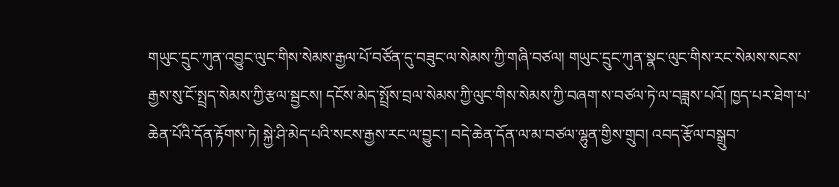གཡུང་དྲུང་ཀུན་འབྱུང་ལུང་གིས་སེམས་རྒྱལ་པོ་བཙོན་དུ་བཟུང་ལ་སེམས་ཀྱི་གཞི་བཙལ། གཡུང་དྲུང་ཀུན་སྣང་ལུང་གིས་རང་སེམས་སངས་རྒྱས་སུ་ངོ་སྤྲད་སེམས་ཀྱི་རྩལ་སྦྱངས། དངོས་མེད་སྤྲོས་བྲལ་སེམས་ཀྱི་ལུང་གིས་སེམས་ཀྱི་བཞག་ས་བཙལ་ཏེ་ལ་བཟླས་པའོ། ཁྱད་པར་ཐེག་པ་ཆེན་པོའི་དོན་རྟོགས་ཏེ། སྐྱེ་ཤི་མེད་པའི་སངས་རྒྱས་རང་ལ་བྱུང་། བདེ་ཆེན་དོན་ལ་མ་བཙལ་ལྷུན་གྱིས་གྲུབ། འབད་རྩོལ་བསྒྲུབ་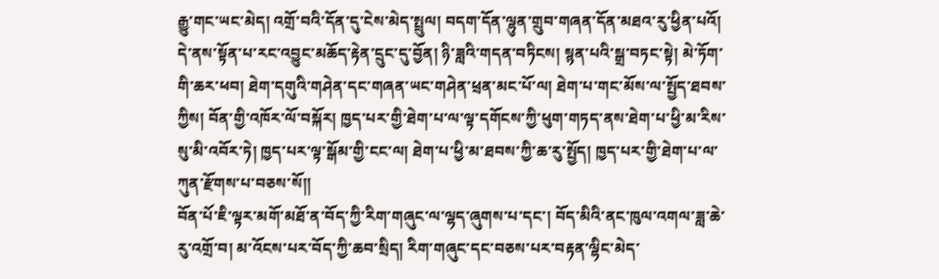རྒྱུ་གང་ཡང་མེད། འགྲོ་བའི་དོན་དུ་ངེས་མེད་སྤྲུལ། བདག་དོན་ལྷུན་གྲུབ་གཞན་དོན་མཐའ་རུ་ཕྱིན་པའོ། དེ་ནས་སྟོན་པ་རང་འབྱུང་མཆོད་རྟེན་དྲུང་དུ་བྱོན། ཉི་ཟླའི་གདན་བཏིངས། སྙན་པའི་སྒྲ་བཏང་སྟེ། མེ་ཏོག་གི་ཆར་ཕབ། ཐེག་དགུའི་གཤེན་དང་གཞན་ཡང་གཤེན་ཕྲན་མང་པོ་ལ། ཐེག་པ་གང་མོས་ལ་སྤྱོད་ཐབས་ཀྱིས། བོན་གྱི་འཁོར་ལོ་བསྐོར། ཁྱད་པར་གྱི་ཐེག་པ་ལ་ལྟ་དགོངས་ཀྱི་ཕུག་གཏད་ནས་ཐེག་པ་ཕྱི་མ་རིས་སུ་མི་འབོར་ཏེ། ཁྱད་པར་ལྟ་སྒོམ་གྱི་ངང་ལ། ཐེག་པ་ཕྱི་མ་ཐབས་ཀྱི་ཆ་རུ་སྤྱོད། ཁྱད་པར་གྱི་ཐེག་པ་ལ་ཀུན་རྫོགས་པ་བཅས་སོ།།
བོན་པོ་ཇི་ལྟར་མགོ་མཐོ་ན་བོད་ཀྱི་རིག་གཞུང་ལ་ལྷད་ཞུགས་པ་དང་། བོད་མིའི་ནང་ཁུལ་འགལ་ཟླ་ཆེ་རུ་འགྲོ་བ། མ་འོངས་པར་བོད་ཀྱི་ཆབ་སྲིད། རིག་གཞུང་དང་བཅས་པར་བརྟན་ལྷིང་མེད་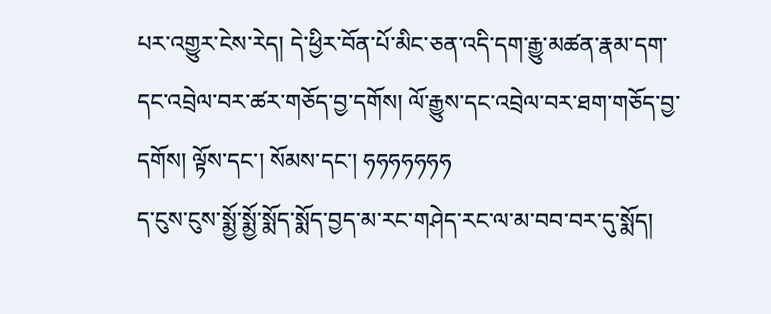པར་འགྱུར་ངེས་རེད། དེ་ཕྱིར་བོན་པོ་མིང་ཅན་འདི་དག་རྒྱུ་མཚན་རྣམ་དག་དང་འབྲེལ་བར་ཚར་གཅོད་བྱ་དགོས། ལོ་རྒྱུས་དང་འབྲེལ་བར་ཐག་གཅོད་བྱ་དགོས། ལྟོས་དང་། སོམས་དང་། ཧཧཧཧཧཧཧ
ད་ངུས་ངུས་སྨྱོ་སྨྱོ་སྨོད་སྨོད་བྱད་མ་རང་གཤེད་རང་ལ་མ་བབ་བར་དུ་སྨོད།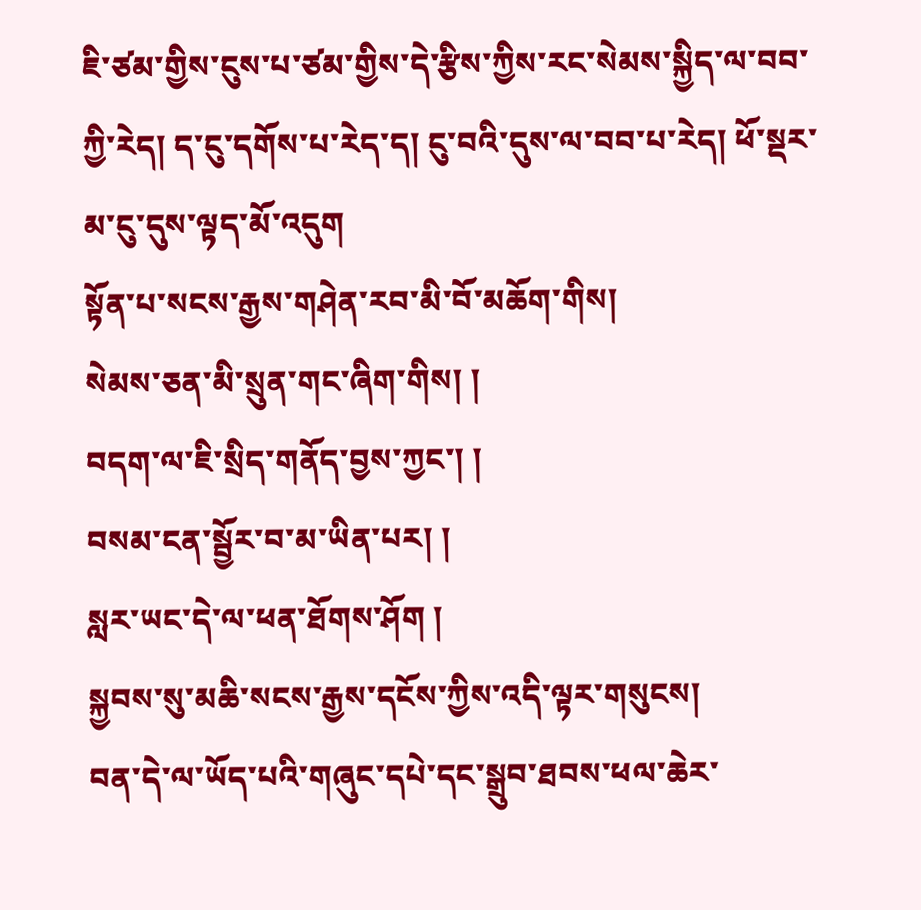ཇི་ཙམ་གྱིས་ངུས་པ་ཙམ་གྱིས་དེ་རྩིས་ཀྱིས་རང་སེམས་སྐྱིད་ལ་བབ་ཀྱི་རེད། ད་ངུ་དགོས་པ་རེད་ད། ངུ་བའི་དུས་ལ་བབ་པ་རེད། ཕོ་སྡར་མ་ངུ་དུས་ལྟད་མོ་འདུག
སྟོན་པ་སངས་རྒྱས་གཤེན་རབ་མི་བོ་མཆོག་གིས།
སེམས་ཅན་མི་སྲུན་གང་ཞིག་གིས། །
བདག་ལ་ཇི་སྲིད་གནོད་བྱས་ཀྱང་། །
བསམ་ངན་སྦྱོར་བ་མ་ཡིན་པར། །
སླར་ཡང་དེ་ལ་ཕན་ཐོགས་ཤོག །
སྐྱབས་སུ་མཆི་སངས་རྒྱས་དངོས་ཀྱིས་འདི་ལྟར་གསུངས།
བན་དེ་ལ་ཡོད་པའི་གཞུང་དཔེ་དང་སྒྲུབ་ཐབས་ཕལ་ཆེར་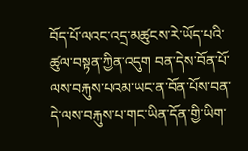བོད་པོ་ལའང་འདྲ་མཚུངས་རེ་ཡོད་པའི་ཚུལ་བསྟན་ཀྱིན་འདུག བན་དེས་བོན་པོ་ལས་བརྐུས་པའམ་ཡང་ན་བོན་པོས་བན་དེ་ལས་བརྐུས་པ་གང་ཡིན་དོན་གྱི་ཡིག་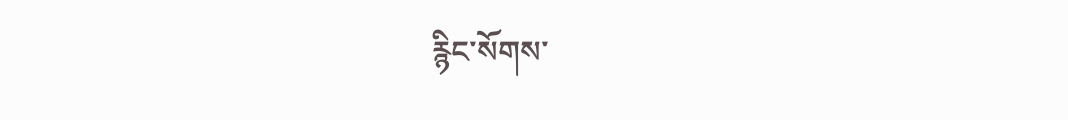རྙིང་སོགས་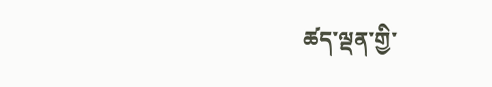ཚད་ལྡན་གྱི་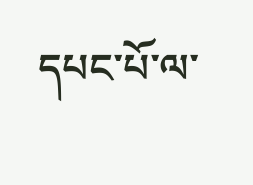དཔང་པོ་ལ་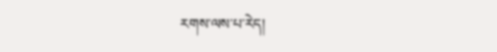རགས་ལས་པ་རེད།